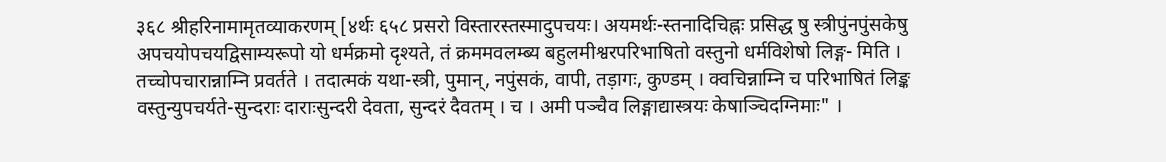३६८ श्रीहरिनामामृतव्याकरणम् [४र्थः ६५८ प्रसरो विस्तारस्तस्मादुपचयः। अयमर्थः-स्तनादिचिह्नः प्रसिद्ध षु स्त्रीपुंनपुंसकेषु अपचयोपचयद्विसाम्यरूपो यो धर्मक्रमो दृश्यते, तं क्रममवलम्ब्य बहुलमीश्वरपरिभाषितो वस्तुनो धर्मविशेषो लिङ्ग- मिति । तच्चोपचारान्नाम्नि प्रवर्तते । तदात्मकं यथा-स्त्री, पुमान्, नपुंसकं, वापी, तड़ागः, कुण्डम् । क्वचिन्नाम्नि च परिभाषितं लिङ्क वस्तुन्युपचर्यते-सुन्दराः दाराःसुन्दरी देवता, सुन्दरं दैवतम् । च । अमी पञ्चैव लिङ्गाद्यास्त्रयः केषाञ्चिदग्निमाः" ।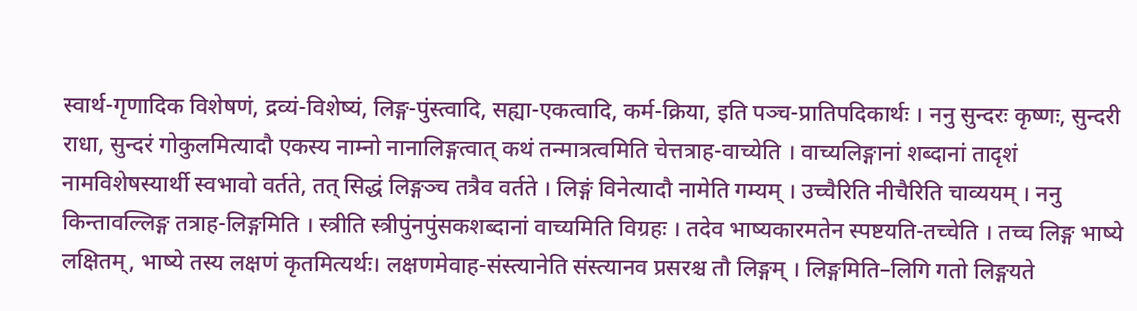स्वार्थ-गृणादिक विशेषणं, द्रव्यं-विशेष्यं, लिङ्ग-पुंस्त्वादि, सह्या-एकत्वादि, कर्म-क्रिया, इति पञ्च-प्रातिपदिकार्थः । ननु सुन्दरः कृष्णः, सुन्दरी राधा, सुन्दरं गोकुलमित्यादौ एकस्य नाम्नो नानालिङ्गत्वात् कथं तन्मात्रत्वमिति चेत्तत्राह-वाच्येति । वाच्यलिङ्गानां शब्दानां तादृशं नामविशेषस्यार्थी स्वभावो वर्तते, तत् सिद्धं लिङ्गञ्च तत्रैव वर्तते । लिङ्गं विनेत्यादौ नामेति गम्यम् । उच्चैरिति नीचैरिति चाव्ययम् । ननु किन्तावल्लिङ्ग तत्राह-लिङ्गमिति । स्त्रीति स्त्रीपुंनपुंसकशब्दानां वाच्यमिति विग्रहः । तदेव भाष्यकारमतेन स्पष्टयति-तच्चेति । तच्च लिङ्ग भाष्ये लक्षितम्, भाष्ये तस्य लक्षणं कृतमित्यर्थः। लक्षणमेवाह-संस्त्यानेति संस्त्यानव प्रसरश्च तौ लिङ्गम् । लिङ्गमिति–लिगि गतो लिङ्गयते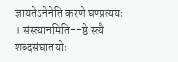ज्ञायतेऽनेनेति करणे घण्प्रत्ययः । संस्त्यानमिति--ष्ठे स्त्यै शब्दसंघातयोः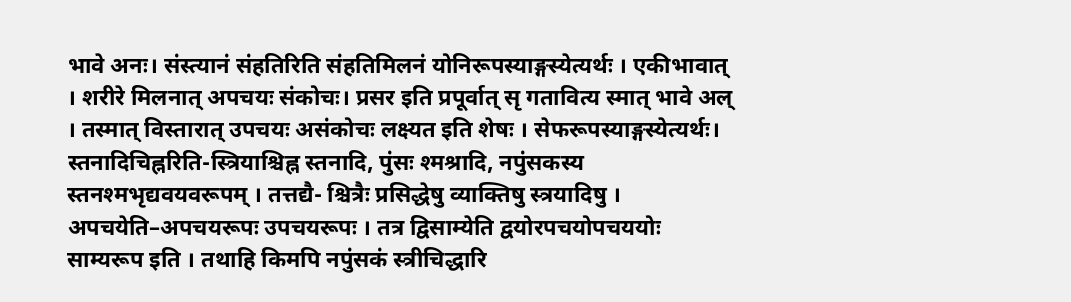भावे अनः। संस्त्यानं संहतिरिति संहतिमिलनं योनिरूपस्याङ्गस्येत्यर्थः । एकीभावात् । शरीरे मिलनात् अपचयः संकोचः। प्रसर इति प्रपूर्वात् सृ गतावित्य स्मात् भावे अल् । तस्मात् विस्तारात् उपचयः असंकोचः लक्ष्यत इति शेषः । सेफरूपस्याङ्गस्येत्यर्थः। स्तनादिचिह्नरिति-स्त्रियाश्चिह्न स्तनादि, पुंसः श्मश्रादि, नपुंसकस्य स्तनश्मभृद्यवयवरूपम् । तत्तद्यै- श्चित्रैः प्रसिद्धेषु व्याक्तिषु स्त्रयादिषु । अपचयेति–अपचयरूपः उपचयरूपः । तत्र द्विसाम्येति द्वयोरपचयोपचययोः साम्यरूप इति । तथाहि किमपि नपुंसकं स्त्रीचिद्धारि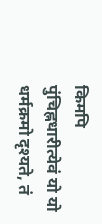किमपि पुंचिह्नधारीत्येवं यो यो धर्मक्रमो दृश्यते, तं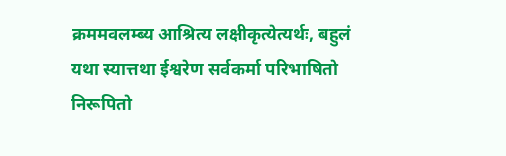क्रममवलम्ब्य आश्रित्य लक्षीकृत्येत्यर्थः, बहुलं यथा स्यात्तथा ईश्वरेण सर्वकर्मा परिभाषितो निरूपितो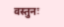वस्तुनः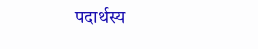पदार्थस्य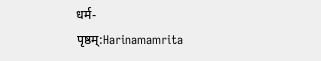धर्म-
पृष्ठम्:Harinamamrita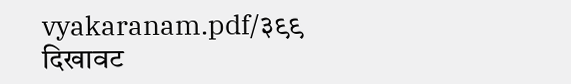vyakaranam.pdf/३९९
दिखावट